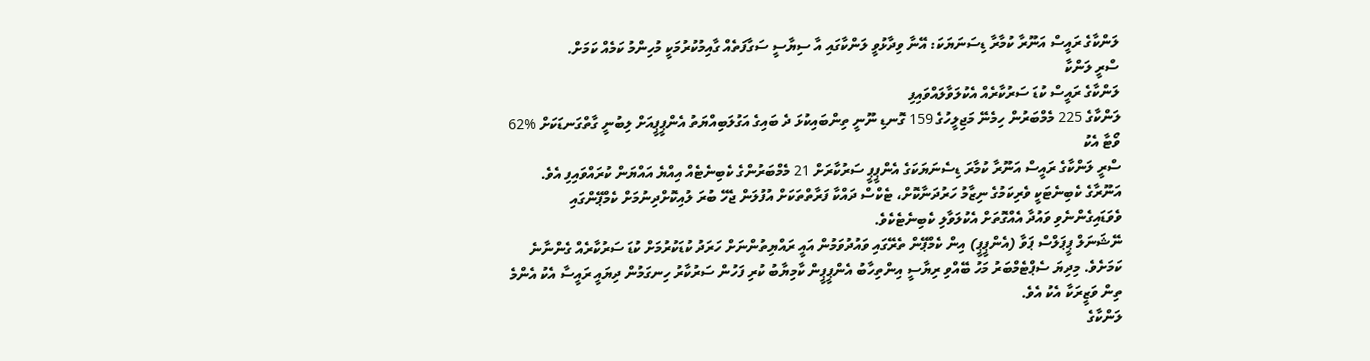ލަންކާގެ ރައީސް އަނޫރާ ކުމާރާ ޑިސަނަޔަކަ: އޭނާ ވިދާޅުވީ ލަންކާގައި އާ ސިޔާސީ ސަގާފަތެއް ގާއިމުކުރުމަކީ މުހިންމު ކަމެއް ކަމަށް.
ސްރީ ލަންކާ
ލަންކާގެ ރައީސް ކުޑަ ސަރުކާރެއް އެކުލަވާލައްވައިފި
ލަންކާގެ 225 މެމްބަރުން ހިމެނޭ މަޖިލީހުގެ 159 ގޮނޑި ނޫނީ ތިންބައިކުޅަ ދެ ބައިގެ އަގުލަބިއްޔަތު އެންޕީޕީއަށް ލިބުނީ ގާތްގަނޑަކަށް %62 ވޯޓާ އެކު
ސްރީ ލަންކާގެ ރައީސް އަނޫރާ ކުމާރަ ޑިސެނަޔަކަގެ އެންޕީޕީ ސަރުކާރަށް 21 މެމްބަރުންގެ ކެބިނެޓެއް އިއްޔެ އައްޔަން ކުރައްވައިފި އެވެ.
އަނޫރާގެ ކެބިނެޓަކީ ވެރިކަމުގެ ނިޒާމު ހަރުދަނާކޮށް، ޓެކްސް ދައްކާ ފަރާތްތަކަށް އުފުލަން ޖެހޭ ބުރަ ލުއިކޮށްދިނުމަށް ކެމްޕޭންގައި ވެވަޑައިގެންނެވި ވައުދާ އެއްގޮތަށް އެކުލަވާލި ކެބިނެޓެކެވެ.
ނޭޝަނަލް ޕީޕަލްސް ޕަވާ (އެންޕީޕީ) އިން ކެމްޕޭން ތެރޭގައި ވައުދުވަމުން އައީ ރައްޔިތުންނަށް ހަރަދު ކުޑަކުރުމަށް ކުޑަ ސަރުކާރެއް ގެންނާނެ ކަމަށެވެ. މިދިޔަ ސެޕްޓެމްބަރު މަހު ބޭއްވި ރިޔާސީ އިންތިހާބު އެންޕީޕީން ކާމިޔާބު ކުރި ފަހުން ސަރުކާރު ހިނގަމުން ދިޔައީ ރައީސާ އެކު އެންމެ ތިން ވަޒީރަކާ އެކު އެވެ.
ލަންކާގެ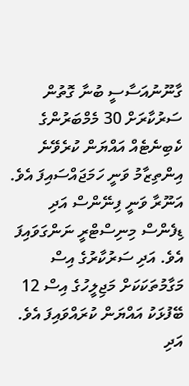ގާނޫނުއަސާސީ ބުނާ ގޮތުން ސަރުކާރަށް 30 މެމްބަރުންގެ ކެބިނެޓެއް އައްޔަން ކުރެވޭނެ އިންތިޒާމު ވަނީ ހަމަޖައްސައިފަ އެވެ.
އަނޫރާ ވަނީ ފިނޭންސް އަދި ޑިފެންސް މިނިސްޓްރީ ނަންގަވައިފަ އެވެ. އަދި ސަރުކާރުގެ އިސް މަގާމުތަކަކަށް މަޖިލީހުގެ އިސް 12 ބޭފުޅަކު އައްޔަން ކުރައްވައިފަ އެވެ. އަދި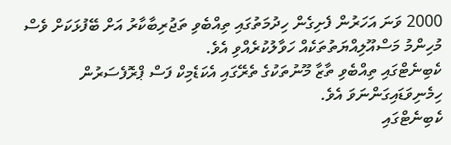2000 ވަނަ އަހަރުން ފެށިގެން ހިދުމަތުގައި ތިއްބެވި ތަޖުރިބާކާރު އަށް ބޭފުޅަކަށް ވެސް މުހިންމު މަސްއޫލިއްޔަތުތަކެއް ހަވާލުކުރެއްވި އެވެ.
ކެބިނެޓްގައި ތިއްބެވި ތާޒާ މޫނުތަކުގެ ތެރޭގައި އެކަޑެމިކް ފަސް ޕްރޮފެސަރުން ހިމެނިވަޑައިގަންނަވަ އެވެ.
ކެބިނެޓްގައި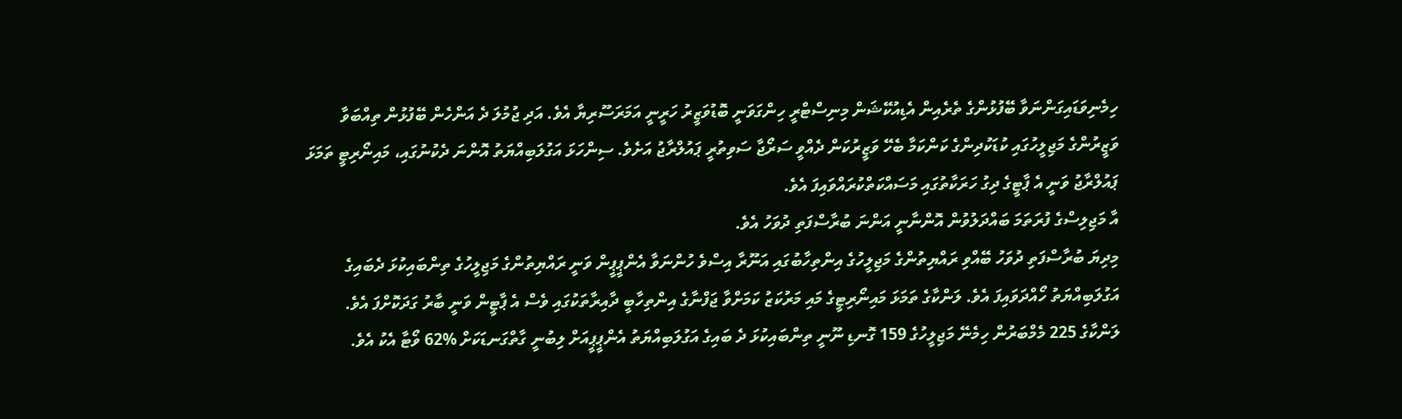ހިމެނިވަޑައިގަންނަވާ ބޭފުޅުންގެ ތެރެއިން އެޑިއުކޭޝަން މިނިސްޓްރީ ހިންގަވަނީ ބޮޑުވަޒީރު ހަރީނީ އަމަރަސޫރިޔާ އެވެ. އަދި ޖުމުލަ ދެ އަންހެން ބޭފުޅުން ތިއްބަވާ ވަޒީރުންގެ މަޖިލީހުގައި ކުޑަކުދިންގެ ކަންކަމާ ބެހޭ ވަޒީރުކަން ދެއްވީ ސަރޯޖާ ސަވިތުރީ ޕައުލްރާޖު އަށެވެ. ސިންހަޅަ އަގުލަބިއްޔަތު އޮންނަ ދެކުނުގައި، މައިނޯރިޓީ ތަމަޅަ ޕައުލްރާޖު ވަނީ އެ ޕާޓީގެ ދިގު ހަރަކާތުގައި މަސައްކަތްކުރައްވައިފަ އެވެ.
އާ މަޖިލިސްގެ ފުރަތަމަ ބައްދަލުވުން އޮންނާނީ އަންނަ ބުރާސްފަތި ދުވަހު އެވެ.
މިދިޔަ ބުރާސްފަތި ދުވަހު ބޭއްވި ރައްޔިތުންގެ މަޖިލީހުގެ އިންތިހާބުގައި އަނޫރާ އިސްވެ ހުންނަވާ އެންޕީޕީން ވަނީ ރައްޔިތުންގެ މަޖިލީހުގެ ތިންބައިކުޅަ ދެބައިގެ އަގުލަބިއްޔަތު ހޯއްދަވައިފަ އެވެ. ލަންކާގެ ތަމަޅަ މައިނޯރިޓީގެ މައި މަރުކަޒު ކަމަށްވާ ޖަފްނާގެ އިންތިހާބީ ދާއިރާތަކުގައި ވެސް އެ ޕާޓީން ވަނީ ބާރު ގަދަކޮށްފަ އެވެ. ލަންކާގެ 225 މެމްބަރުން ހިމެނޭ މަޖިލީހުގެ 159 ގޮނޑި ނޫނީ ތިންބައިކުޅަ ދެ ބައިގެ އަގުލަބިއްޔަތު އެންޕީޕީއަށް ލިބުނީ ގާތްގަނޑަކަށް %62 ވޯޓާ އެކު އެވެ.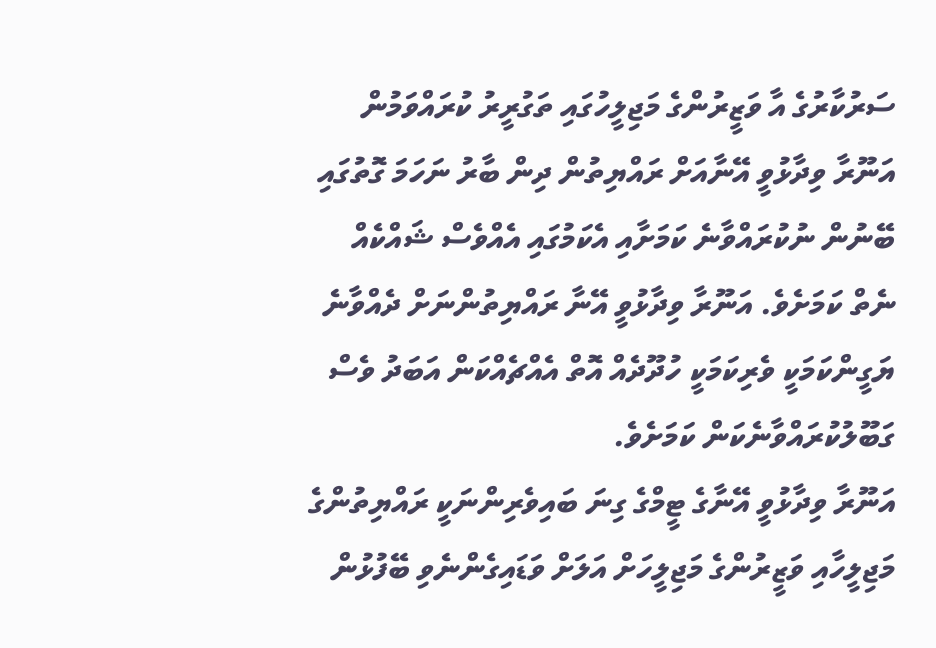ސަރުކާރުގެ އާ ވަޒީރުންގެ މަޖިލީހުގައި ތަގުރީރު ކުރައްވަމުން އަނޫރާ ވިދާޅުވީ އޭނާއަށް ރައްޔިތުން ދިން ބާރު ނަހަމަ ގޮތުގައި ބޭނުން ނުކުރައްވާނެ ކަމަށާއި އެކަމުގައި އެއްވެސް ޝައްކެއް ނެތް ކަމަށެވެ. އަނޫރާ ވިދާޅުވީ އޭނާ ރައްޔިތުންނަށް ދެއްވާނެ ޔަގީންކަމަކީ ވެރިކަމަކީ ހުދޫދެއް އޮތް އެއްޗެއްކަން އަބަދު ވެސް ގަބޫލުކުރައްވާނެކަން ކަމަށެވެ.
އަނޫރާ ވިދާޅުވީ އޭނާގެ ޓީމްގެ ގިނަ ބައިވެރިންނަކީ ރައްޔިތުންގެ މަޖިލީހާއި ވަޒީރުންގެ މަޖިލީހަށް އަލަށް ވަޑައިގެންނެވި ބޭފުޅުން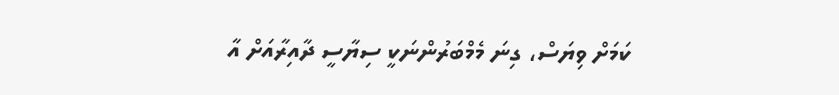ކަމަށް ވިޔަސް، ގިނަ މެމްބަރުންނަކީ ސިޔާސީ ދާއިރާއަށް އާ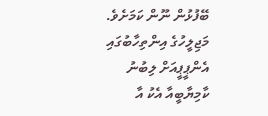ބޭފުޅުން ނޫން ކަމަށެވެ.
މަޖިލީހުގެ އިންތިހާބުގައި އެންޕީޕީއަށް ލިބުނު ކާމިޔާބީއާ އެކު އާ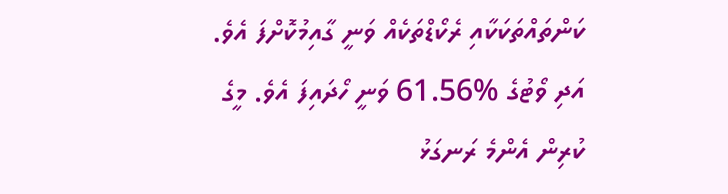ކަންތައްތަކަކާއި ރެކޯޑްތަކެއް ވަނީ ގާއިމުކޮށްފަ އެވެ. އަދި ވޯޓުގެ %61.56 ވަނީ ހޯދައިފަ އެވެ. މީގެ ކުރިން އެންމެ ރަނގަޅު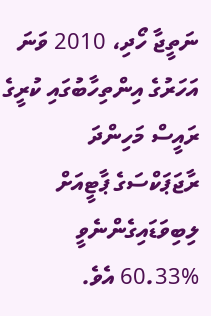ނަތީޖާ ހޯދި، 2010 ވަނަ އަހަރުގެ އިންތިހާބުގައި ކުރީގެ ރައީސް މަހިންދަ ރާޖަޕަކްސަގެ ޕާޓީއަށް ލިބިވަޑައިގެންނެވީ %60.33 އެވެ.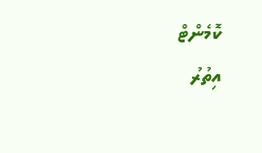ކޮމެންޓް
އިތުރު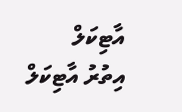އާޓިކަލް
އިތުރު އާޓިކަލް